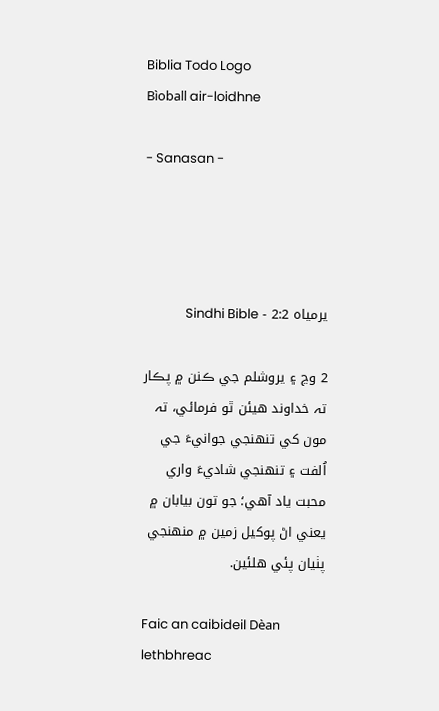Biblia Todo Logo
Bìoball air-loidhne

- Sanasan -




يرمياہ 2:2 - Sindhi Bible

2 وڃ ۽ يروشلم جي ڪنن ۾ پڪار تہ خداوند هيئن ٿو فرمائي، تہ مون کي تنهنجي جوانيءَ جي اُلفت ۽ تنهنجي شاديءَ واري محبت ياد آهي؛ جو تون بيابان ۾ يعني اڻ پوکيل زمين ۾ منهنجي پٺيان پئي هلئين.

Faic an caibideil Dèan lethbhreac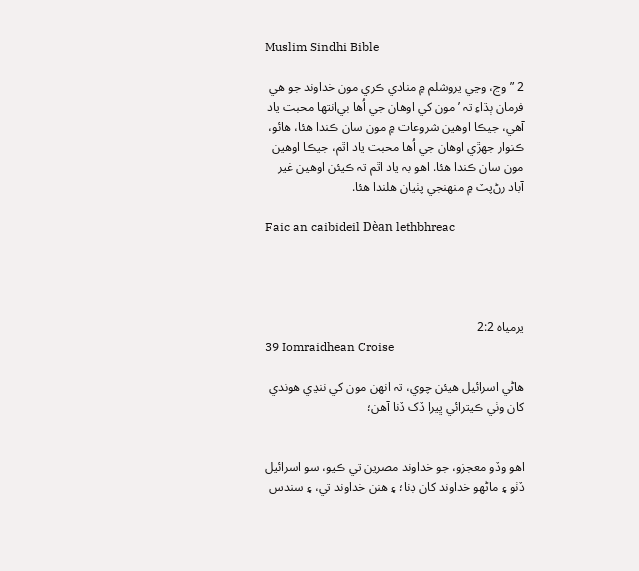Muslim Sindhi Bible

2 ”وڃ، وڃي يروشلم ۾ منادي ڪري مون خداوند جو هي فرمان ٻڌاءِ تہ ’مون کي اوهان جي اُها بي‌انتها محبت ياد آهي، جيڪا اوهين شروعات ۾ مون سان ڪندا هئا، هائو، ڪنوار جهڙي اوهان جي اُها محبت ياد اٿم، جيڪا اوهين مون سان ڪندا هئا. اهو بہ ياد اٿم تہ ڪيئن اوهين غير آباد رڻ‌پٽ ۾ منهنجي پٺيان هلندا هئا.

Faic an caibideil Dèan lethbhreac




يرمياہ 2:2
39 Iomraidhean Croise

هاڻي اسرائيل هيئن چوي، تہ انهن مون کي ننڍي هوندي کان وٺي ڪيترائي ڀيرا ڏک ڏنا آهن؛


اهو وڏو معجزو، جو خداوند مصرين تي ڪيو، سو اسرائيل ڏٺو ۽ ماڻهو خداوند کان ڊنا؛ ۽ هنن خداوند تي، ۽ سندس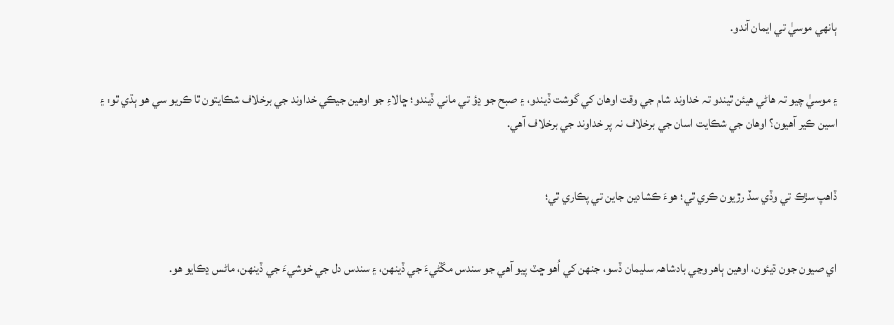ٻانهي موسيٰ تي ايمان آندو.


۽ موسيٰ چيو تہ هاڻي هيئن ٿيندو تہ خداوند شام جي وقت اوهان کي گوشت ڏيندو، ۽ صبح جو ڍؤ تي ماني ڏيندو؛ ڇالاءِ جو اوهين جيڪي خداوند جي برخلاف شڪايتون ٿا ڪريو سي هو ٻڌي ٿو: ۽ اسين ڪير آهيون؟ اوهان جي شڪايت اسان جي برخلاف نہ پر خداوند جي برخلاف آهي.


ڏاهپ سڙڪ تي وڏي سڏ رڙيون ڪري ٿي؛ هوءَ ڪشادين جاين تي پڪاري ٿي؛


اي صيون جون ڌيئون، اوهين ٻاهر وڃي بادشاهہ سليمان ڏسو، جنهن کي اُهو ڇٽ پيو آهي جو سندس مڱڻيءَ جي ڏينهن، ۽ سندس دل جي خوشيءَ جي ڏينهن، ماڻس ڍڪايو هو.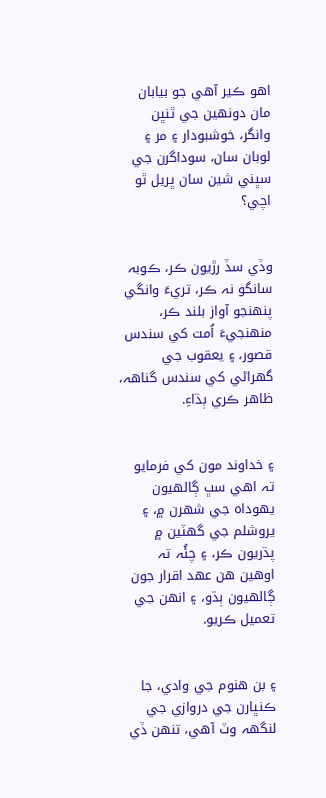اهو ڪير آهي جو بيابان مان دونهين جي ٿنڀن وانگر، خوشبودار ۽ مر ۽ لوبان سان، سوداگرن جي سڀني شين سان ڀريل ٿو اچي؟


وڏي سڏ رڙيون ڪر، ڪوبہ سانگو نہ ڪر، تريءَ وانگي پنهنجو آواز بلند ڪر، منهنجيءَ اُمت کي سندس قصور، ۽ يعقوب جي گهراڻي کي سندس گناهہ، ظاهر ڪري ٻڌاءِ.


۽ خداوند مون کي فرمايو تہ اهي سڀ ڳالهيون يهوداہ جي شهرن ۾، ۽ يروشلم جي گهٽين ۾ پڌريون ڪر، ۽ چئُہ تہ اوهين هن عهد اقرار جون ڳالهيون ٻڌو، ۽ انهن جي تعميل ڪريو.


۽ بن هنوم جي وادي، جا ڪنڀارن جي دروازي جي لنگهہ وٽ آهي، تنهن ڏي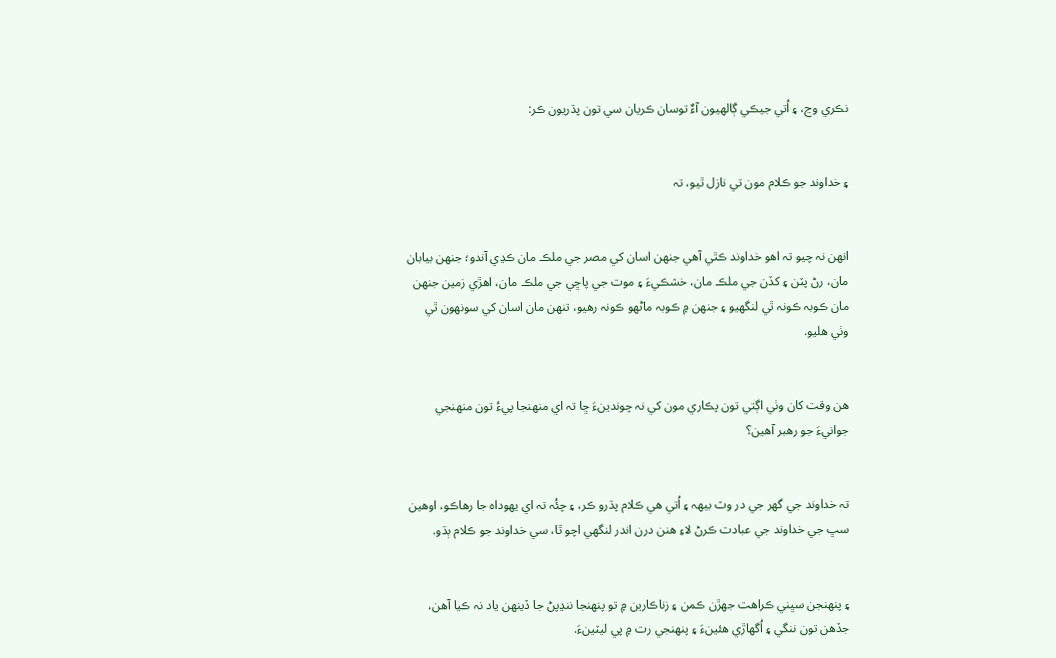نڪري وڃ، ۽ اُتي جيڪي ڳالهيون آءٌ توسان ڪريان سي تون پڌريون ڪر:


۽ خداوند جو ڪلام مون تي نازل ٿيو، تہ


انهن نہ چيو تہ اهو خداوند ڪٿي آهي جنهن اسان کي مصر جي ملڪ مان ڪڍي آندو؛ جنهن بيابان مان، رڻ پٽن ۽ کڏن جي ملڪ مان، خشڪيءَ ۽ موت جي پاڇي جي ملڪ مان، اهڙي زمين جنهن مان ڪوبہ ڪونہ ٿي لنگهيو ۽ جنهن ۾ ڪوبہ ماڻهو ڪونہ رهيو، تنهن مان اسان کي سونهون ٿي وٺي هليو.


هن وقت کان وٺي اڳتي تون پڪاري مون کي نہ چوندينءَ ڇا تہ اي منهنجا پيءُ تون منهنجي جوانيءَ جو رهبر آهين؟


تہ خداوند جي گهر جي در وٽ بيهہ ۽ اُتي هي ڪلام پڌرو ڪر، ۽ چئُہ تہ اي يهوداہ جا رهاڪو، اوهين سڀ جي خداوند جي عبادت ڪرڻ لاءِ هنن درن اندر لنگهي اچو ٿا، سي خداوند جو ڪلام ٻڌو.


۽ پنهنجن سڀني ڪراهت جهڙن ڪمن ۽ زناڪارين ۾ تو پنهنجا ننڍپڻ جا ڏينهن ياد نہ ڪيا آهن، جڏهن تون ننگي ۽ اُگهاڙي هئينءَ ۽ پنهنجي رت ۾ پي ليٽينءَ.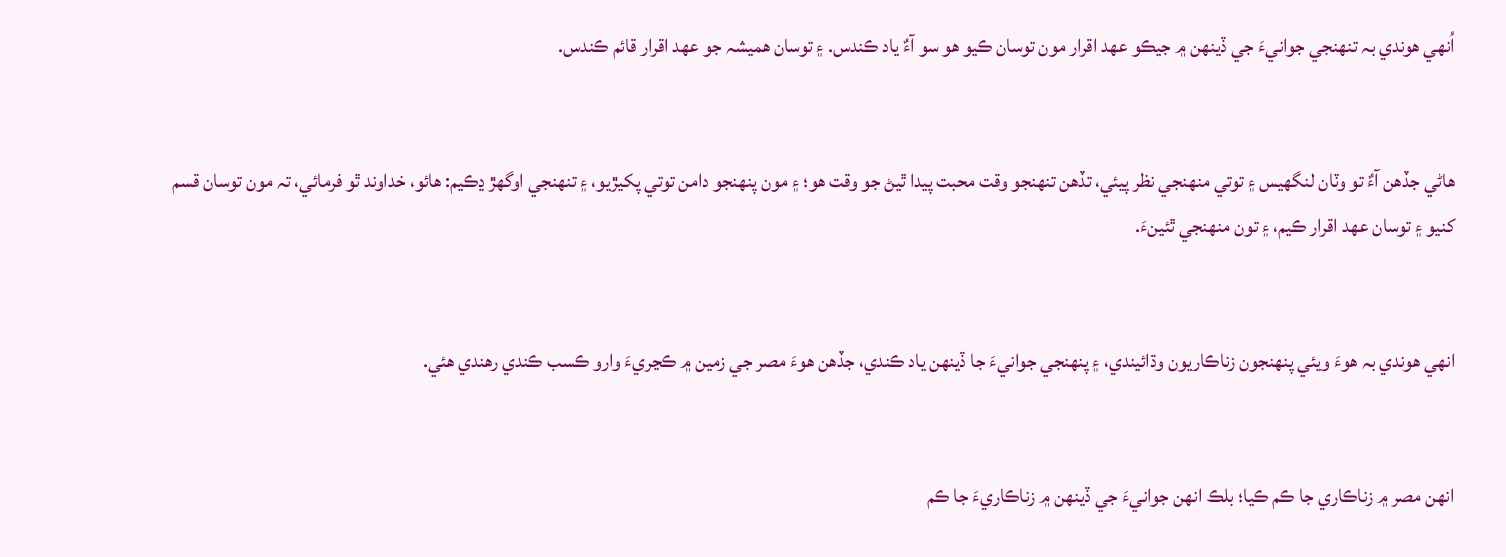اُنهي هوندي بہ تنهنجي جوانيءَ جي ڏينهن ۾ جيڪو عهد اقرار مون توسان ڪيو هو سو آءٌ ياد ڪندس. ۽ توسان هميشہ جو عهد اقرار قائم ڪندس.


هاڻي جڏهن آءٌ تو وٽان لنگهيس ۽ توتي منهنجي نظر پيئي، تڏهن تنهنجو وقت محبت پيدا ٿيڻ جو وقت هو؛ ۽ مون پنهنجو دامن توتي پکيڙيو، ۽ تنهنجي اوگهڙ ڍڪيم: هائو، خداوند ٿو فرمائي، تہ مون توسان قسم کنيو ۽ توسان عهد اقرار ڪيم، ۽ تون منهنجي ٿئينءَ.


انهي هوندي بہ هوءَ ويئي پنهنجون زناڪاريون وڌائيندي، ۽ پنهنجي جوانيءَ جا ڏينهن ياد ڪندي، جڏهن هوءَ مصر جي زمين ۾ ڪڃريءَ وارو ڪسب ڪندي رهندي هئي.


انهن مصر ۾ زناڪاري جا ڪم ڪيا؛ بلڪ انهن جوانيءَ جي ڏينهن ۾ زناڪاريءَ جا ڪم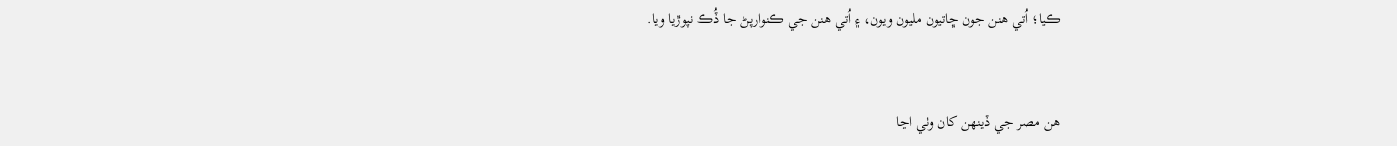ڪيا؛ اُتي هنن جون ڇاتيون مليون ويون، ۽ اُتي هنن جي ڪنوارپڻ جا ڏُڪ نپوڙيا ويا.


هن مصر جي ڏينهن کان وٺي اڃا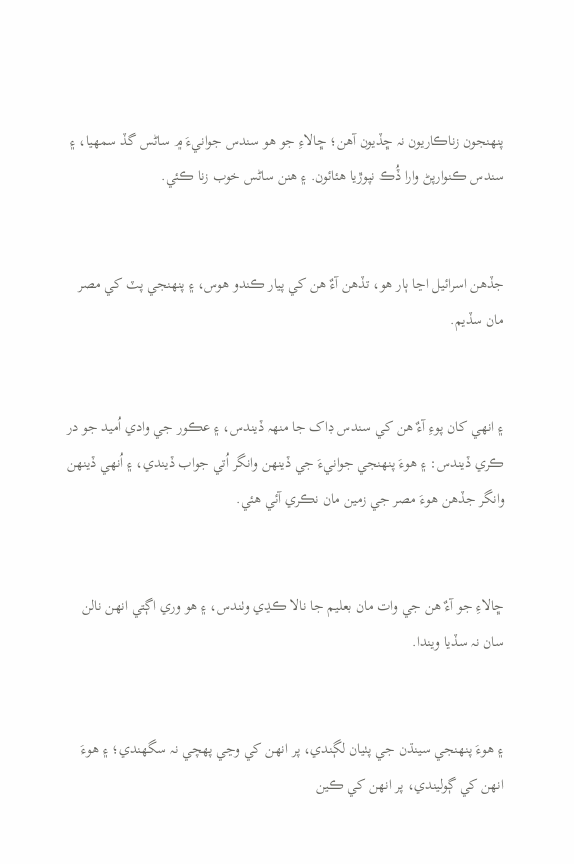پنهنجون زناڪاريون نہ ڇڏيون آهن؛ ڇالاءِ جو هو سندس جوانيءَ ۾ ساڻس گڏ سمهيا، ۽ سندس ڪنوارپڻ وارا ڏُڪ نپوڙيا هئائون. ۽ هنن ساڻس خوب زنا ڪئي.


جڏهن اسرائيل اڃا ٻار هو، تڏهن آءٌ هن کي پيار ڪندو هوس، ۽ پنهنجي پٽ کي مصر مان سڏيم.


۽ انهي کان پوءِ آءٌ هن کي سندس ڊاک جا منهہ ڏيندس، ۽ عڪور جي وادي اُميد جو در ڪري ڏيندس: ۽ هوءَ پنهنجي جوانيءَ جي ڏينهن وانگر اُتي جواب ڏيندي، ۽ اُنهي ڏينهن وانگر جڏهن هوءَ مصر جي زمين مان نڪري آئي هئي.


ڇالاءِ جو آءٌ هن جي وات مان بعليم جا نالا ڪڍي وٺندس، ۽ هو وري اڳتي انهن نالن سان نہ سڏيا ويندا.


۽ هوءَ پنهنجي سينڌن جي پٺيان لڳندي، پر انهن کي وڃي پهچي نہ سگهندي؛ ۽ هوءَ انهن کي ڳوليندي، پر انهن کي ڪين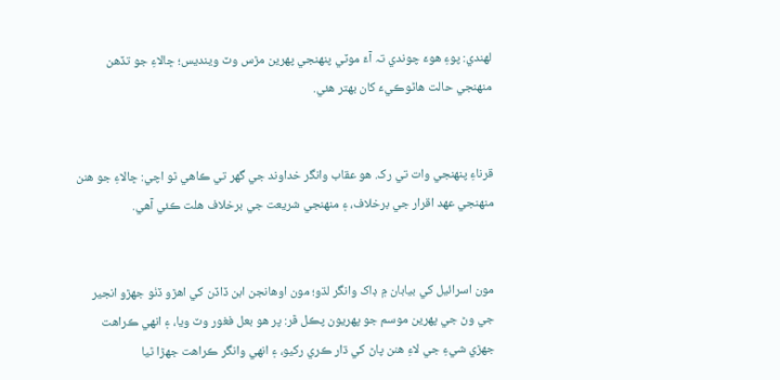لهندي: پوءِ هوءَ چوندي تہ آءٌ موٽي پنهنجي پهرين مڙس وٽ وينديس؛ ڇالاءِ جو تڏهن منهنجي حالت هاڻوڪيءَ کان بهتر هئي.


قرناءِ پنهنجي وات تي رک. هو عقاب وانگر خداوند جي گهر تي ڪاهي ٿو اچي: ڇالاءِ جو هنن منهنجي عهد اقرار جي برخلاف، ۽ منهنجي شريعت جي برخلاف هلت ڪئي آهي.


مون اسرائيل کي بيابان ۾ ڊاک وانگر لڌو؛ مون اوهانجن ابن ڏاڏن کي اهڙو ڏٺو جهڙو انجير جي وڻ جي پهرين موسم جو پهريون پڪل ڦر: پر هو بعل فغور وٽ ويا، ۽ انهي ڪراهت جهڙي شيءِ جي لاءِ هنن پاڻ کي ڌار ڪري رکيو، ۽ انهي وانگر ڪراهت جهڙا ٿيا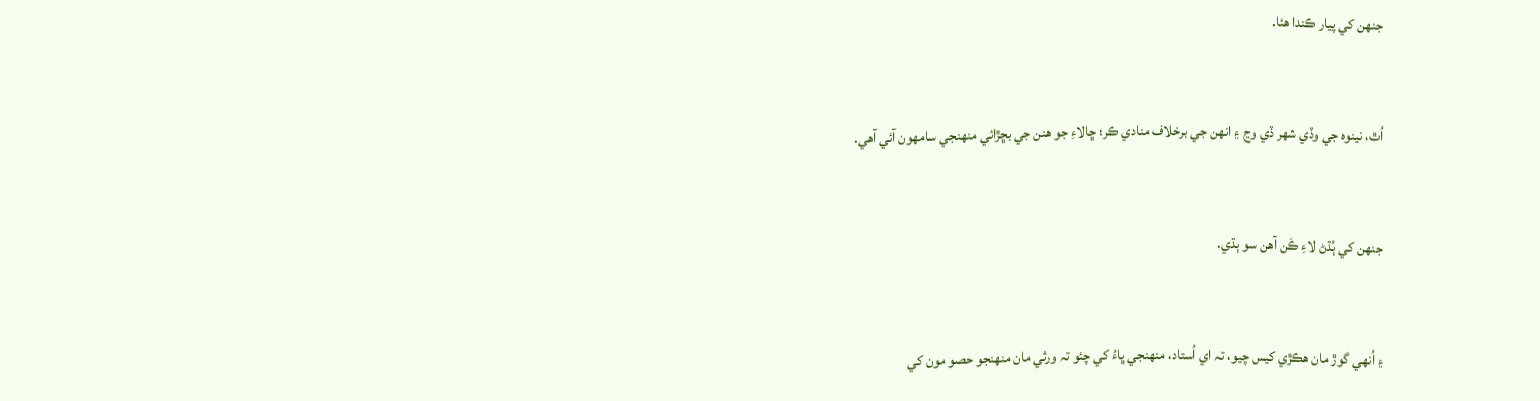جنهن کي پيار ڪندا هئا.


اُٿ، نينوہ جي وڏي شهر ڏي وڃ ۽ انهن جي برخلاف منادي ڪر؛ ڇالاءِ جو هنن جي بڇڙائي منهنجي سامهون آئي آهي.


جنهن کي ٻُڌڻ لاءِ ڪَن آهن سو ٻڌي.


۽ اُنهي گوڙ مان هڪڙي کيس چيو، تہ اي اُستاد، منهنجي ڀاءُ کي چئو تہ ورثي مان منهنجو حصو مون کي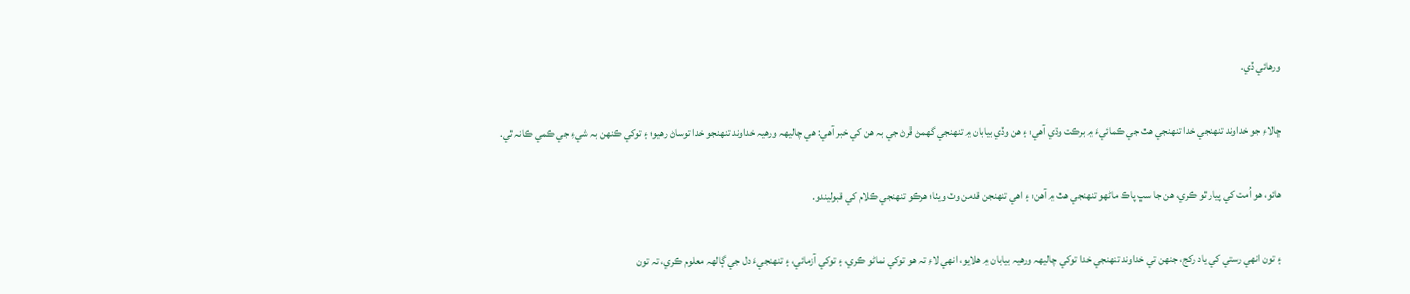ورهائي ڏي.


ڇالاءِ جو خداوند تنهنجي خدا تنهنجي هٿ جي ڪمائيءَ ۾ برڪت وڌي آهي: ۽ هن وڏي بيابان ۾ تنهنجي گهمڻ ڦرڻ جي بہ هن کي خبر آهي: هي چاليهہ ورهيہ خداوند تنهنجو خدا توساڻ رهيو؛ ۽ توکي ڪنهن بہ شيءِ جي ڪمي ڪانہ ٿي.


هائو، هو اُمت کي پيار ٿو ڪري، هن جا سڀ پاڪ ماڻهو تنهنجي هٿ ۾ آهن: ۽ اهي تنهنجن قدمن وٽ ويٺا؛ هرڪو تنهنجي ڪلام کي قبوليندو.


۽ تون انهي رستي کي ياد رکج، جنهن تي خداوند تنهنجي خدا توکي چاليهہ ورهيہ بيابان ۾ هلايو، انهي لاءِ تہ هو توکي نماڻو ڪري، ۽ توکي آزمائي، ۽ تنهنجيءَ دل جي ڳالهہ معلوم ڪري، تہ تون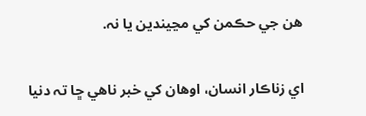هن جي حڪمن کي مڃيندين يا نہ.


اي زناڪار انسان، اوهان کي خبر ناهي ڇا تہ دنيا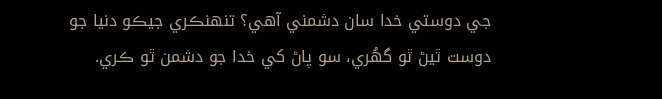جي دوستي خدا سان دشمني آهي؟ تنهنڪري جيڪو دنيا جو دوست ٿيڻ ٿو گهُري، سو پاڻ کي خدا جو دشمن ٿو ڪري.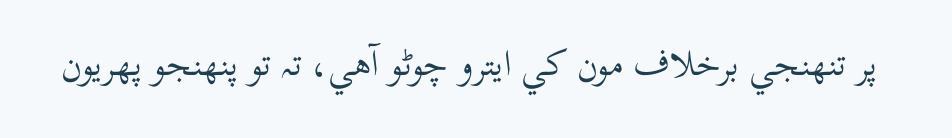پر تنهنجي برخلاف مون کي ايترو چوڻو آهي، تہ تو پنهنجو پهريون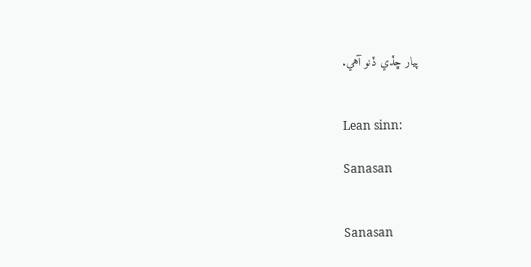پيار ڇڏي ڏنو آهي.


Lean sinn:

Sanasan


Sanasan